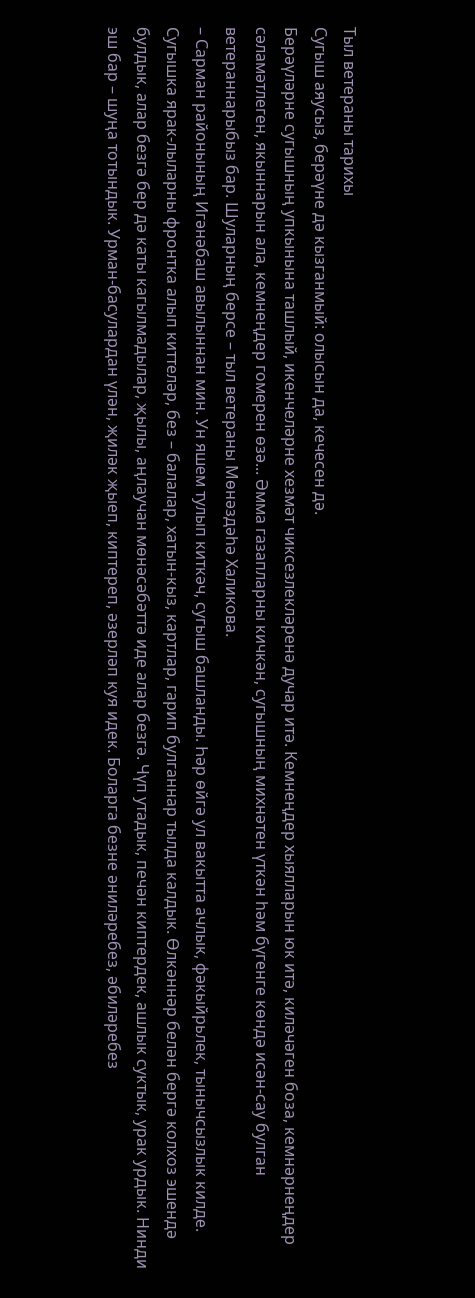Тыл ветераны тарихы
Сугыш аяусыз, берәүне дә кызганмый: олысын да, кечесен дә.
Берәүләрне сугышның упкынына ташлый, икенчеләрне хезмәт чиксезлекләренә дучар итә. Кемнеңдер хыялларын юк итә, киләчәген боза, кемнәрнеңдер сәламәтлеген, якыннарын ала, кемнеңдер гомерен өзә... Әмма газапларны кичкән, сугышның михнәтен үткән һәм бүгенге көндә исән-сау булган ветераннарыбыз бар. Шуларның берсе – тыл ветераны Мөнәздәһә Халикова.
– Сарман районының Игәнәбаш авылыннан мин. Ун яшем тулып киткәч, сугыш башланды. Һәр өйгә ул вакытта ачлык, фәкыйрьлек, тынычсызлык килде. Сугышка ярак-лыларны фронтка алып киттеләр, без – балалар, хатын-кыз, картлар, гарип булганнар тылда калдык. Өлкәннәр белән бергә колхоз эшендә булдык, алар безгә бер дә каты кагылмадылар, җылы, аңлаучан мөнәсәбәттә иде алар безгә. Чүп утадык, печән киптердек, ашлык суктык, урак урдык. Нинди эш бар – шуңа тотындык. Урман-басулардан үлән, җиләк җыеп, киптереп, әзерләп куя идек. Боларга безне әниләребез, әбиләребез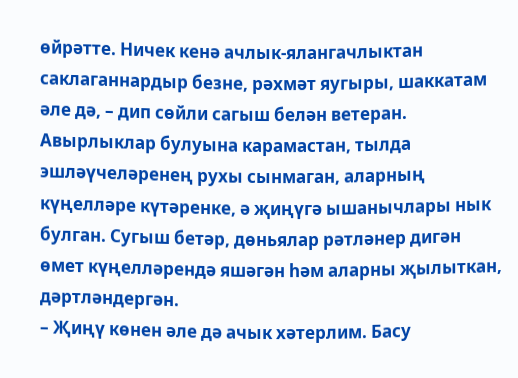өйрәтте. Ничек кенә ачлык-ялангачлыктан саклаганнардыр безне, рәхмәт яугыры, шаккатам әле дә, – дип сөйли сагыш белән ветеран.
Авырлыклар булуына карамастан, тылда эшләүчеләренең рухы сынмаган, аларның күңелләре күтәренке, ә җиңүгә ышанычлары нык булган. Сугыш бетәр, дөньялар рәтләнер дигән өмет күңелләрендә яшәгән һәм аларны җылыткан, дәртләндергән.
– Җиңү көнен әле дә ачык хәтерлим. Басу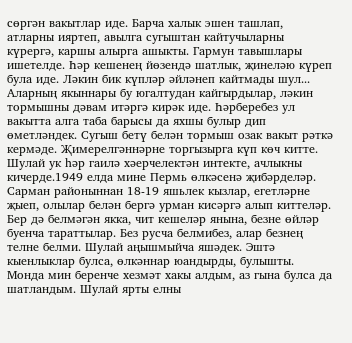сөргән вакытлар иде. Барча халык эшен ташлап, атларны ияртеп, авылга сугыштан кайтучыларны күрергә, каршы алырга ашыкты. Гармун тавышлары ишетелде. Һәр кешенең йөзендә шатлык, җинеләю күреп була иде. Ләкин бик күпләр әйләнеп кайтмады шул... Аларның якыннары бу югалтудан кайгырдылар, ләкин тормышны дәвам итәргә кирәк иде. Һәрберебез ул вакытта алга таба барысы да яхшы булыр дип өметләндек. Сугыш бетү белән тормыш озак вакыт рәткә кермәде. Җимерелгәннәрне торгызырга күп көч китте. Шулай ук һәр гаилә хәерчелектән интекте, ачлыкны кичерде.1949 елда мине Пермь өлкәсенә җибәрделәр. Сарман районыннан 18-19 яшьлек кызлар, егетләрне җыеп, олылар белән бергә урман кисәргә алып киттеләр. Бер дә белмәгән якка, чит кешеләр янына, безне өйләр буенча тараттылар. Без русча белмибез, алар безнең телне белми. Шулай аңышмыйча яшәдек. Эштә кыенлыклар булса, өлкәннар юандырды, булышты. Монда мин беренче хезмәт хакы алдым, аз гына булса да шатландым. Шулай ярты елны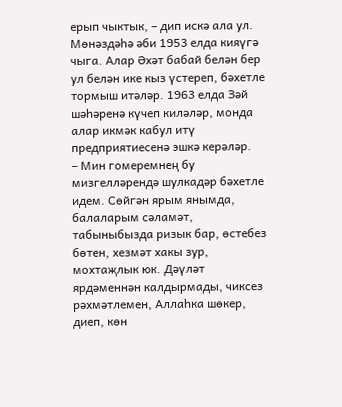ерып чыктык, – дип искә ала ул.
Мөнәздәһә әби 1953 елда кияүгә чыга. Алар Әхәт бабай белән бер ул белән ике кыз үстереп, бәхетле тормыш итәләр. 1963 елда Зәй шәһәренә күчеп киләләр, монда алар икмәк кабул итү предприятиесенә эшкә керәләр.
– Мин гомеремнең бу мизгелләрендә шулкадәр бәхетле идем. Сөйгән ярым янымда, балаларым сәламәт, табыныбызда ризык бар, өстебез бөтен, хезмәт хакы зур, мохтаҗлык юк. Дәүләт ярдәменнән калдырмады, чиксез рәхмәтлемен, Аллаһка шөкер, диеп, көн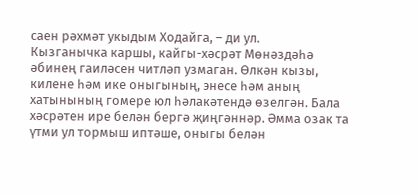саен рәхмәт укыдым Ходайга, – ди ул.
Кызганычка каршы, кайгы-хәсрәт Мөнәздәһә әбинең гаиләсен читләп узмаган. Өлкән кызы, килене һәм ике оныгының, энесе һәм аның хатынының гомере юл һәлакәтендә өзелгән. Бала хәсрәтен ире белән бергә җиңгәннәр. Әмма озак та үтми ул тормыш иптәше, оныгы белән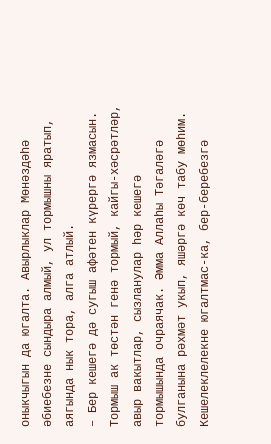оныкчыгын да югалта. Авырлыклар Мөнәздәһә әбиебезне сындыра алмый, ул тормышны яратып, аягында нык тора, алга атлый.
– Бер кешегә дә сугыш афәтен күрергә язмасын. Тормыш ак төстән генә тормый, кайгы-хәсрәтләр, авыр вакытлар, сызланулар һәр кешегә тормышында очраячак. Әмма Аллаһы Тәгаләгә булганына рәхмәт укып, яшәргә көч табу мөһим. Кешелеклелекне югалтмас-ка, бер-беребезгә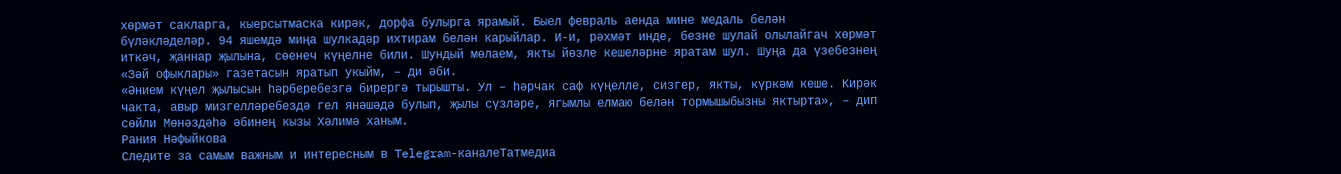хөрмәт сакларга, кыерсытмаска кирәк, дорфа булырга ярамый. Быел февраль аенда мине медаль белән бүләкләделәр. 94 яшемдә миңа шулкадәр ихтирам белән карыйлар. И-и, рәхмәт инде, безне шулай олылайгач хөрмәт иткәч, җаннар җылына, сөенеч күңелне били. Шундый мөлаем, якты йөзле кешеләрне яратам шул. Шуңа да үзебезнең «Зәй офыклары» газетасын яратып укыйм, – ди әби.
«Әнием күңел җылысын һәрберебезгә бирергә тырышты. Ул – һәрчак саф күңелле, сизгер, якты, күркәм кеше. Кирәк чакта, авыр мизгелләребездә гел янәшәдә булып, җылы сүзләре, ягымлы елмаю белән тормышыбызны яктырта», – дип сөйли Мөнәздәһә әбинең кызы Хәлимә ханым.
Рания Нәфыйкова
Следите за самым важным и интересным в Telegram-каналеТатмедиа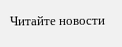Читайте новости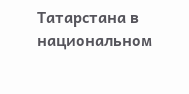Татарстана в национальном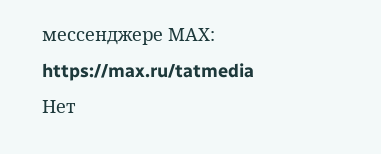мессенджере MАХ: https://max.ru/tatmedia
Нет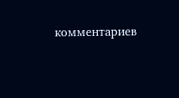комментариев